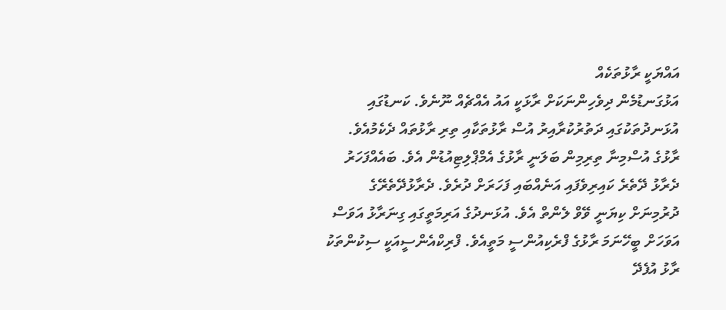އައްޔަކީ ރާޅުތަކެއް
އަޅުގަނޑުމެން ދިވެހިންނަކަށް ރާޅަކީ އައު އެއްޗެއް ނޫނެވެ. ކަނޑުގައި އުޅަނދުތަކުގައި ދަތުރުކުރާއިރު އުސް ރާޅުތަކާއި ތިރި ރާޅުތައް ދެކެމުއެވެ. ރާޅުގެ އުސްމިނާ ތިރިމިން ބަލަނީ ރާޅުގެ އެމްޕްލިޓިއުޑުން އެވެ. ބައެއްފަހަރު ދެރާޅު ދޭތެރެ ކައިރިވެފައި އަނެއްބައި ފަހަރަށް ދުރެވެ. ދެރާޅުދޭތެރޭގެ ދުރުމިނަށް ކިޔަނީ ވޭވް ލެންތް އެވެ. އުޅަނދުގެ އަރިމަތީގައި ގިނަރާޅު އަވަސް އަވަހަށް ބީހޭނަމަ ރާޅުގެ ފްރެކިއުންސީ މަތީއެވެ. ފްރިކްއެންސީއަކީ ސިކުންތަކު ރާޅު އުފެދޭ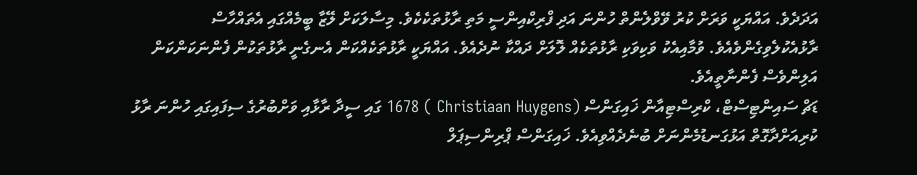އަދަދެވެ. އައްޔަކީ ވަރަށް ކުރު ވޭވްލެންތް ހުންނަ އަދި ފްރިކްއިންސީ މަތި ރާޅުތަކެކެވެ. މިސާލަކަށް ލޭޒާ ބީމެއްގައި އެތައްހާސް ރާޅުއެކުލެވިގެންވެއެވެ. ވުމާއިއެކު ވަކިވަކި ރާޅުތަކެއް ލޮލަށް ދައްކާ ނުދެއެވެ. އައްޔަކީ ރާޅުތަކެއްކަން އެނގެނީ ރާޅުތަކުން ފެންނަކަންކަން އަލިންވެސް ފެންނާތީއެވެ.
ޑަޗް ސައިންޓިސްޓް، ކްރިސްޓިއާން ޚައިގަންސް (Christiaan Huygens ) 1678 ގައި ސީދާ ރާޅާއި ވަށްބުރުގެ ސިފައިގައި ހުންނަ ރާޅު ކުރިއަށްދާގޮތް އަޅުގަނޑުމެންނަށް ބުނެދެއްވިއެވެ. ޚައިގަންސް ޕްރިންސިޕަލް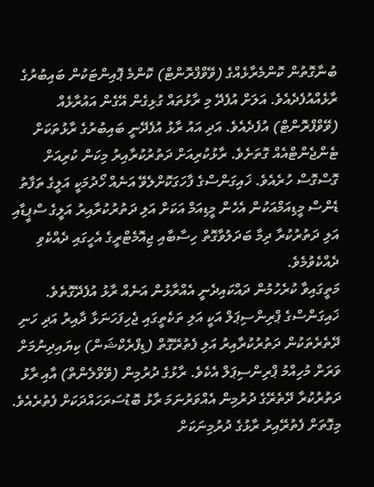ބުނާގޮތުން ކޮންމެރާޅެއްގެ (ވޭވްފްރޮންޓް) ކޮންމެ ޕޮއިންޓަކުން ބައިބުރުގެ ރާޅެއްއުފެދެއެވެ. އަލަށް އުފެދޭ މި ރާޅުތައް ގުޅިގެން އޭގެން އައުރާޅެއް (ވޭވްފްރޮންޓް) އުފެދެއެވެ. އަދި އައު ރާޅު އުފެދޭނީ ބައިބުރުގެ ރާޅުތަކަށް ޓެންޖެންޓްއެއް ގޮތަށެވެ. ރާޅުކުރިއަށް ދަތުރުކުރާއިރު މިކަން ކުރިއަށް ގޮސްގޮސް ހުރެއެވެ. ޚައިގަންސްގެ ފާހަގަކޮށްލެވޭ އަނެއް ހޯދުމަކީ އަލީގެ ތަފާތު ޑެންސް މީޑިއަމްއަކުން އެހެން މީޑިއަމް އަކަށް އަލި ދަތުރުކުރާއިރު އަލީގެ ސްޕީޑާއި އަލި ދަތުރުކުރާ ދިމާ ބަދަލުވާގޮތް ހިސާބާއި ޖިއޮމެޓްރީގެ އެހީގައި ދެއްކެވި ދެއްކެވުމެވެ.
މަތީގައިވާ ކުރެހުމުން ދައްކައިދެނީ އެއްރާޅުން އަނެއް ރާޅު އުފެދޭގޮތެވެ. ޚައިގަންސްގެ ޕްރިންސިޕަލް އަކީ އަލި ތަކެތީގައި ޖެހިފަހަނަޅާ ދާއިރު އަދި ހަނި ދޭތެރެތަކުން ދަތުރުކުރާއިރު އަލި ފެތުރޭގޮތް (ޑިފްރެކްޝަން) ކިޔައިދިނުމަށް ވަރަށް މުހިއްމު ޕްރިންސިޕަލް އެކެވެ. ރާޅުގެ ދުރުމިން (ވޭވްލެންތް) އާއި ރާޅު ދަތުރުކުރާ ދޭތެރޭގެ ދުރުމިން އެއްވަރުނަމަ ރާޅު ބޮޑުސަރަހައްދަކަށް ފެތުރެއެވެ. މިގޮތަށް ފެތުރޭއިރު ރާޅުގެ ދުރުމިނަކަށް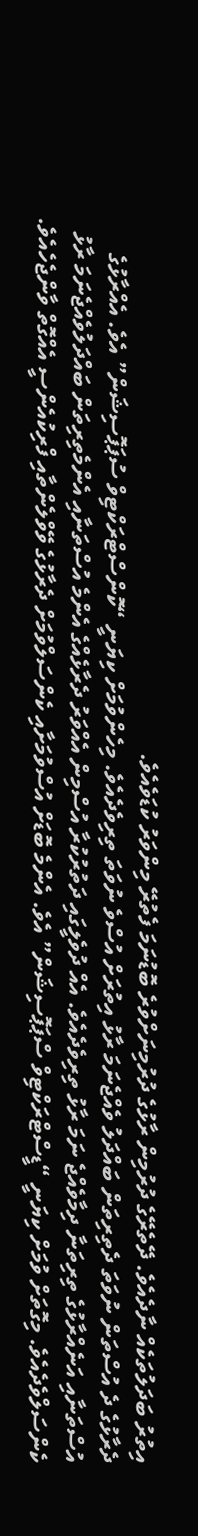އިތުރު ބަދަލުތަކެއް ނާދެއެވެ. ދޭތެރޭގެ ދުރުމިން ރާޅުގެ ދުރުމިނަށްވުރެ ބޮޑުނަމަ ފެތުރޭ މިންވަރު ކުޑަވެއެވެ.
ދެރާޅުގެ ދެ އުސްތަން ނުވަތަ ދެތިރިތަން ބައްދަލު ވެއްޖެނަމަ ރާޅު އިތުރަށް އުސްވެ ނުވަތަ ތިރިވެދެއެވެ. މިހެންވުމަށް ކިޔަނީ “ކޮންސްޓްރަކްޓިވް ސުޕަޕޮސިޝަން” އެވެ. އެއްރާޅުގެ އުސްތަނާއި އަނެއްރާޅުގެ ތިރިތަނާ ދިމާވެއްޖެ ނަމަ ރާޅު ތިރިވެދެއެވެ. އެއް ދުވެލީގައި ދަތުރުކުރާ އުސްމިން އެއްވަރު ދެރާޅެއްގެ އެންމެ އުސްތަނާއި އެންމެތިރިތަން ބައްދަލުވެއްޖެނަމަ ރާޅު ކެންސަލްވެދެއެވެ. މިގޮތަށް ވުމަށް ކިޔަނީ “ޑީސްޓްރަކްޓިވް ސްޕަޕޮސިޝަން” އެވެ. އެންމެ ބޮޑަށް އުސްވުމަށާއި ކެންސަލްވުމަށް ދެރާޅުގެ ވޭވްލެންތާއި ފްރިކުއެންސީ އެއްގޮތް ވާންޖެހެއެވެ.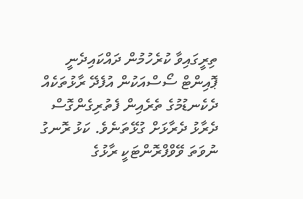ތިރީގައިވާ ކުރެހުމުން ދައްކައިދެނީ ޕޮއިންޓް ސޯސްއަކުން އުފެދޭ ރާޅުތަކެއް ދެކެނޑުމުގެ ތެރެއިން ފެތުރިގެންގޮސް ދެރާޅު ދެރާޅަށް ގުޅޭތަނެވެ. ކަޅު ރޮނގު ނުވަތަ ވޭވްފްރޮންޓަކީ ރާޅުގެ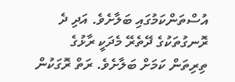އުސްތަންކަމުގައި ބަލާށެވެ. އަދި ދެ ރޮނގުތަކުގެ ދޭތެރޭ މެދަކީ ރާޅުގެ ތިރިތަން ކަމަށް ބަލާށެވެ. ރަތް ރޮގަކުން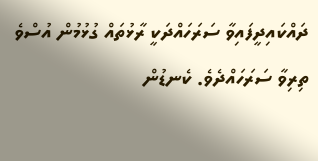ދައްކައިދީފައިވާ ސަރަހައްދަކީ ރާޅުތައް ގުޅުމުން އުސްވެ ތިރިވާ ސަރަހައްދެވެ. ކެނޑުން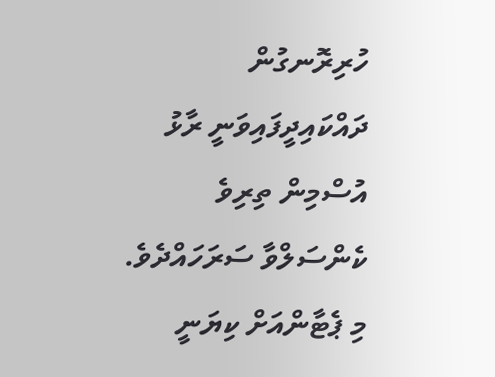ހުރިރޮނގުން ދައްކައިދީފައިވަނީ ރާޅު އުސްމިން ތިރިވެ ކެންސަލްވާ ސަރަހައްދެވެ. މި ޕެޓާންއަށް ކިޔަނީ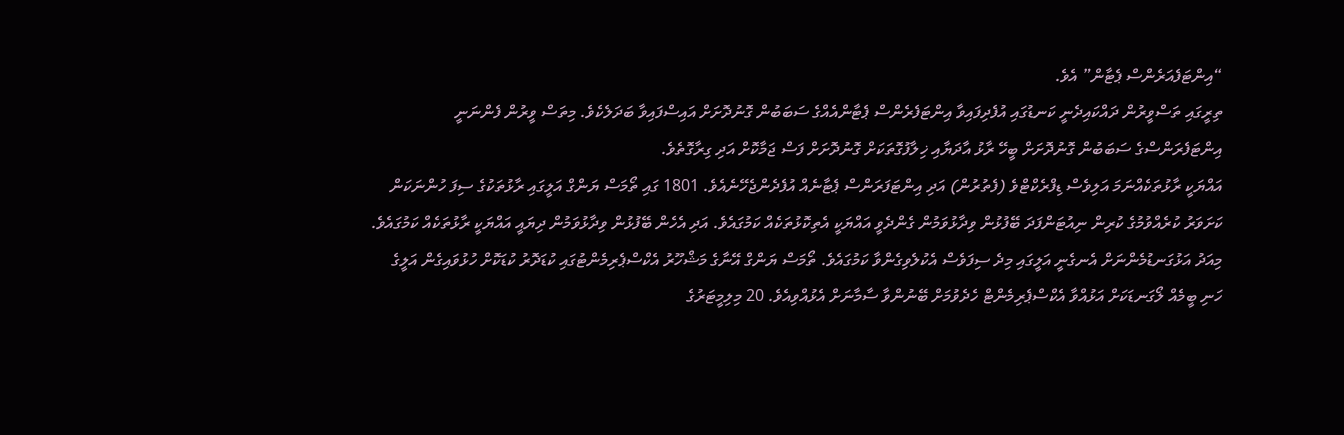“އިންޓަފެއަރެންސް ޕެޓާން” އެވެ.
ތިރީގައި ތަސްވީރުން ދައްކައިދެނީ ކަނޑުގައި އުފެދިފައިވާ އިންޓަފެރެންސް ޕެޓާންއެއްގެ ސަބަބުން ގޮނުދޮށަށް އައިސްފައިވާ ބަދަލެކެވެ. މިތަސް ވީރުން ފެންނަނީ އިންޓަފެރަންސްގެ ސަބަބުން ގޮނުދޮށަށް ބީހޭ ރާޅު އާދަޔާއި ޚިލާފުގޮތަކަށް ގޮނުދޮށަށް ފަސް ޖަމާކޮށް އަދި ގިރާގޮތެވެ.
އައްޔަކީ ރާޅުތަކެއްނަމަ އަލިވެސް ޑިފްރެކްޓްވެ (ފެތުރުން) އަދި އިންޓަފަރަންސް ޕެޓާނެއް އުފެދެންޖެހޭނެއެވެ. 1801 ގައި ތޯމަސް ޔަންގް އަލީގައި ރާޅުތަކުގެ ސިފަ ހުންނަކަން ކަށަވަރު ކުރެއްވުމުގެ ކުރިން ނިއުޓަންފަދަ ބޭފުޅުން ވިދާޅުވަމުން ގެންދެވީ އައްޔަކީ އެތިކޮޅުތަކެއް ކަމުގައެވެ. އަދި އެހެން ބޭފުޅުން ވިދާޅުވަމުން ދިޔައީ އައްޔަކީ ރާޅުތަކެއް ކަމުގައެވެ. މިއަދު އަޅުގަނޑުމެންނަށް އެނގެނީ އަލީގައި މިދެ ސިފަވެސް އެކުލެވިގެންވާ ކަމުގައެވެ. ތޯމަސް ޔަންގް އޭނާގެ މަޝްހޫރު އެކްސްޕެރިމެންޓުގައި ކުޑަދޮރު ކުޑަކޮށް ހުޅުވައިގެން އަލީގެ ހަނި ބީމެއް ލޯގަނޑަކަށް އަޅުއްވާ އެކްސްޕެރިމެންޓް ހެދެވުމަށް ބޭނުންވާ ސާމާނަށް އެޅުއްވިއެވެ. 20 މިލިމީޓަރުގެ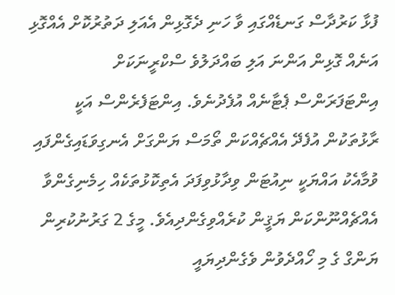ފުޅާ ކަރުދާސް ގަނޑެއްގައި ވާ ހަނި ދެގޮޅިން އެއަލި ދަތުރުކޮށް އެއްގޮޅި އަނެއް ގޮޅިން އަންނަ އަލި ބައްދަލުވެ ސްކްރީނަކަށް އިންޓަފަރަންސް ޕެޓާނެއް އުފެދުނެވެ. އިންޓަފެރެންސް އަކީ ރާޅުތަކުން އުފެދޭ އެއްޗެއްކަން ތޯމަސް ޔަންގަށް އެނގިވަޑައިގެންފައި ވުމާއެކު އައްޔަކީ ނިއުޓަން ވިދާޅުވިފަދަ އެތިކޮޅުތަކެއް ހިމެނިގެންވާ އެއްޗެއްނޫންކަން ޔަޤީން ކުރެއްވިގެންދިއެވެ. މީގެ 2 ގަރުނުކުރިން ޔަންގް ގެ މި ހޯއްދެވުން ވެގެންދިޔައީ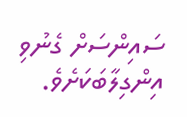ސައިންސަށް ގެނުވި އިންގިލާބަކަށެވެ.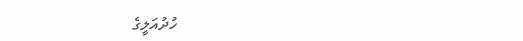ހުދުއަލީގެ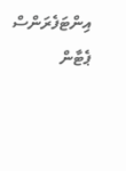އިންޓަފެރަންސް ޕެޓާން